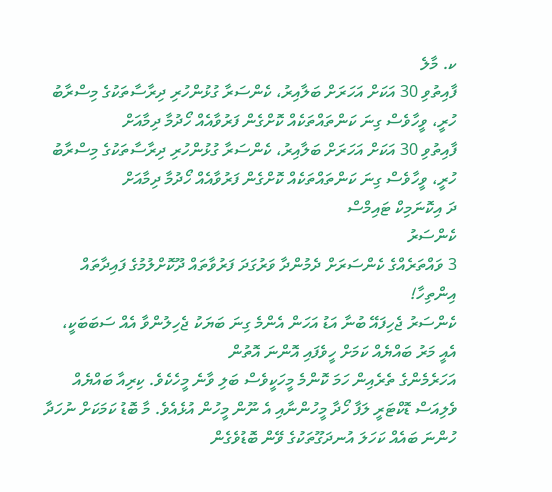ކ. މާލެ
ފާއިތުވި 30 އަކަށް އަހަރަށް ބަލާއިރު، ކެންސަރާ ގުޅުންހުރި ދިރާސާތަކުގެ މިސްރާބު ހުރީ، ވީހާވެސް ގިނަ ކަންތައްތަކެއް ކޮށްގެން ފަރުވާއެއް ހޯދުމާ ދިމާއަށް
ފާއިތުވި 30 އަކަށް އަހަރަށް ބަލާއިރު، ކެންސަރާ ގުޅުންހުރި ދިރާސާތަކުގެ މިސްރާބު ހުރީ، ވީހާވެސް ގިނަ ކަންތައްތަކެއް ކޮށްގެން ފަރުވާއެއް ހޯދުމާ ދިމާއަށް
ދަ އިކޮނަމިކް ޓައިމްސް
ކެންސަރު
3 ވައްތަރެއްގެ ކެންސަރަށް ދެމުންދާ ވަރުގަދަ ފަރުވާތައް ދޫކޮށްލުމުގެ ފައިދާތައް އިންތިހާ!
ކެންސަރު ޖެހިފައޭ ބުނާ އަޑު އަހަން އެންމެ ގިނަ ބަޔަކު ޖެހިލުންވާ އެއް ސަބަބަކީ، އެއީ މަރު ބައްޔެއް ކަމަށް ހީވެފައި އޮންނަ އޮތުން
އަހަރެމެންގެ ތެރެއިން ހަމަ ކޮންމެ މީހަކީވެސް ބަލި ވާނެ މީހެކެވެ. ކިރިއާ ބައްޔެއް ވެލިއަސް ޑޮކްޓަރީ ލަފާ ހޯދާ މީހުންނާއި އެ ނޫން މީހުން އުޅެއެވެ. މާ ބޮޑު ކަމަކަށް ނުހަދާ ހުންނަ ބައެއް ކަހަލަ އުނދަގޫތަކުގެ ވޭން ބޮޑުވެގެން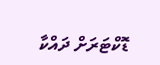ޑޮކްޓަރަށް ދައްކާ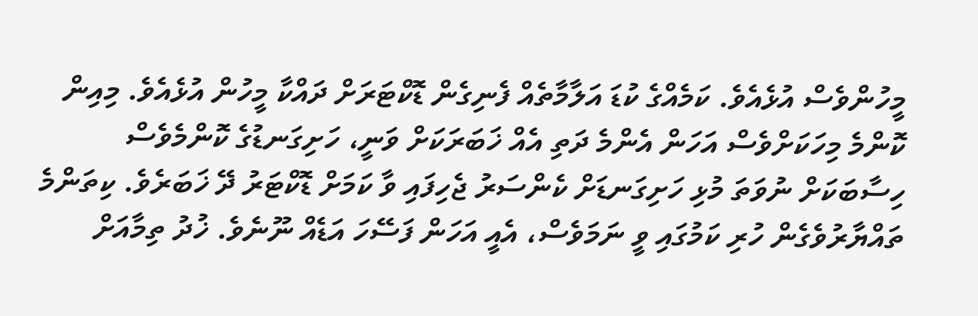މީހުންވެސް އުޅެއެވެ. ކަމެއްގެ ކުޑަ އަލާމާތެއް ފެނިގެން ޑޮކްޓަރަށް ދައްކާ މީހުން އުޅެއެވެ. މިއިން ކޮންމެ މިހަކަށްވެސް އަހަން އެންމެ ދަތި އެއް ޚަބަރަކަށް ވަނީ، ހަށިގަނޑުގެ ކޮންމެވެސް ހިސާބަކަށް ނުވަތަ މުޅި ހަށިގަނޑަށް ކެންސަރު ޖެހިފައި ވާ ކަމަށް ޑޮކްޓަރު ދޭ ޚަބަރެވެ. ކިތަންމެ ތައްޔާރުވެގެން ހުރި ކަމުގައި ވީ ނަމަވެސް، އެއީ އަހަން ފަސޭހަ އަޑެއް ނޫނެވެ. ޚުދު ތިމާއަށް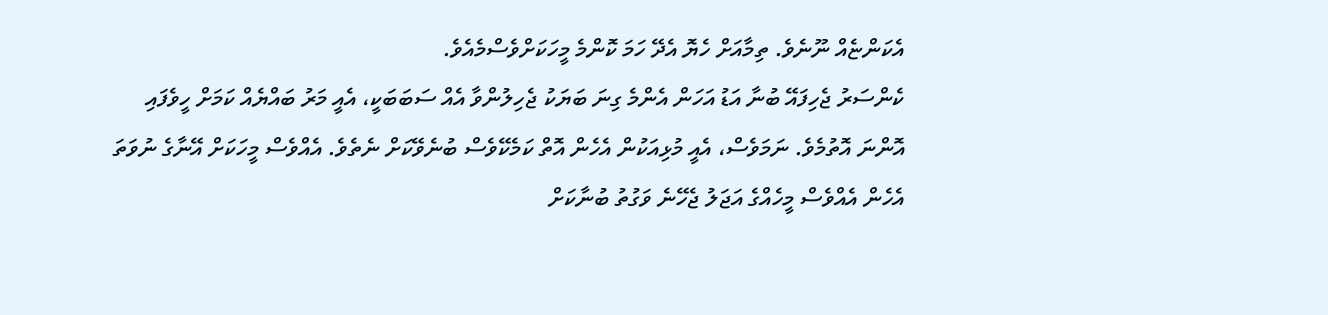އެކަންޏެއް ނޫނެވެ. ތިމާއަށް ހެޔޮ އެދޭ ހަމަ ކޮންމެ މީހަކަށްވެސްމެއެވެ.
ކެންސަރު ޖެހިފައޭ ބުނާ އަޑު އަހަން އެންމެ ގިނަ ބަޔަކު ޖެހިލުންވާ އެއް ސަބަބަކީ، އެއީ މަރު ބައްޔެއް ކަމަށް ހީވެފައި އޮންނަ އޮތުމެވެ. ނަމަވެސް، އެއީ މުޅިއަކުން އެހެން އޮތް ކަމެކޭވެސް ބުނެވޭކަށް ނެތެވެ. އެއްވެސް މީހަކަށް އޭނާގެ ނުވަތަ އެހެން އެއްވެސް މީހެއްގެ އަޖަލު ޖެހޭނެ ވަގުތު ބުނާކަށް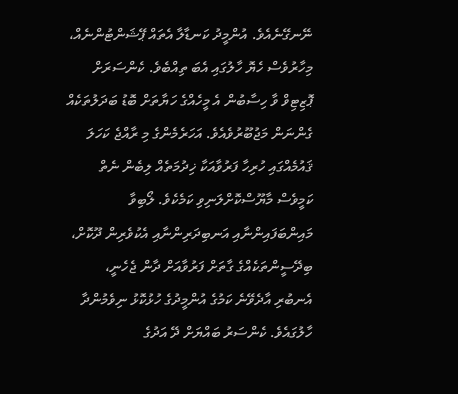ނޭނގޭނެއެވެ. އުންމީދު ކަނޑާލާ އެތައް ޕޭޝަންޓުންނެއް، މިހާރުވެސް ހެޔޮ ހާލުގައި އެބަ ތިއްބެވެ. ކެންސަރަށް ޕޮޒިޓިވް ވާ ހިސާބުން އެ މީހެއްގެ ހަޔާތަށް ބޮޑު ބަދަލުތަކެއް ގެންނަން މަޖުބޫރުވެއެވެ. އަހަރެމެންގެ މި ރާއްޖެ ކަހަލަ ޤައުމެއްގައި ހުރިހާ ފަރުވާއަކާ ޚިދުމަތެއް ލިބެން ނެތް ކަމީވެސް މާޔޫސްކޮށްލަނިވި ކަމެކެވެ. ލޯބިވާ މައިންބަފައިންނާއި އަނބިދަރިންނާއި އެކުވެރިން ދޫކޮށް، ބިދޭސީންތަކެއްގެ ގާތަށް ފަރުވާއަށް ދާން ޖެހެނީ، އެނބުރި އާދެވޭނެ ކަމުގެ އުންމީދުގެ ހުޅުކޮޅު ނިވެމުންދާ ހާލުގައެވެ. ކެންސަރު ބައްޔަށް ދޭ އަދުގެ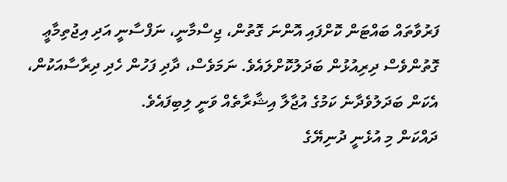ފަރުވާތައް ބައްޓަން ކޮށްފައި އޮންނަ ގޮތުން، ޖިސްމާނީ، ނަފްސާނީ އަދި އިޖުތިމާޢީ ގޮތުންވެސް ދިރިއުޅުން ބަދަލުކޮށްލައެވެ. ނަމަވެސް، ދާދި ފަހުން ހެދި ދިރާސާއަކުން، އެކަން ބަދަލުވެދާނެ ކަމުގެ އުޖާލާ އިޝާރާތެއް ވަނީ ލިބިފައެވެ.
ދައްކަން މި އުޅެނީ ދުނިޔޭގެ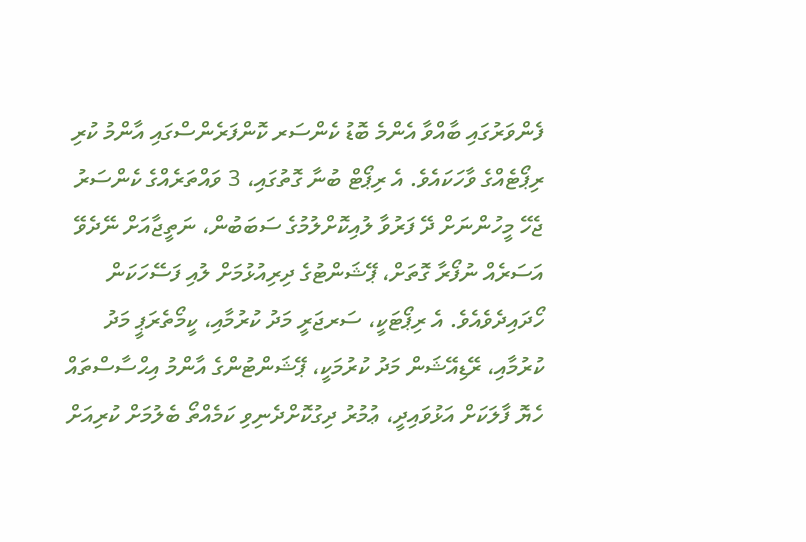ފެންވަރުގައި ބާއްވާ އެންމެ ބޮޑު ކެންސަރ ކޮންފަރެންސްގައި އާންމު ކުރި ރިޕޯޓެއްގެ ވާހަކައެވެ. އެ ރިޕޯޓް ބުނާ ގޮތުގައި، 3 ވައްތަރެއްގެ ކެންސަރު ޖެހޭ މީހުންނަށް ދޭ ފަރުވާ ލުއިކޮށްލުމުގެ ސަބަބުން، ނަތީޖާއަށް ނޭދެވޭ އަސަރެއް ނުފޯރާ ގޮތަށް، ޕޭޝަންޓުގެ ދިރިއުޅުމަށް ލުއި ފަސޭހަކަން ހޯދައިދެވެއެވެ. އެ ރިޕޯޓަކީ، ސަރޖަރީ މަދު ކުރުމާއި، ކީމޯތެރަޕީ މަދު ކުރުމާއި، ރޭޑިއޭޝަން މަދު ކުރުމަކީ، ޕޭޝަންޓުންގެ އާންމު އިޙްސާސްތައް ހެޔޮ ފާލަކަށް އަޅުވައިދީ، ޢުމުރު ދިގުކޮށްދެނިވި ކަމެއްތޯ ބެލުމަށް ކުރިއަށް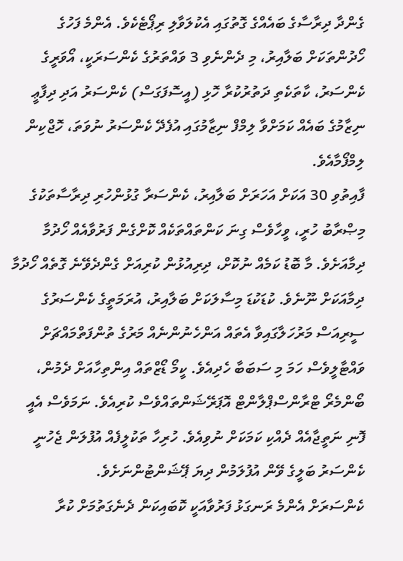ގެންދާ ދިރާސާގެ ބައެއްގެ ގޮތުގައި އެކުލަވާލި ރިޕޯޓެކެވެ. އެންމެ ފަހުގެ ހޯދުންތަކަށް ބަލާއިރު، މި ދެންނެވި 3 ވައްތަރުގެ ކެންސަރަކީ، އޯވަރީގެ ކެންސަރު، ކާތަކެތި ދަތުރުކުރާ ހޮޅި (އީސޮފަގަސް) ކެންސަރު އަދި ދިފާޢީ ނިޒާމުގެ ބައެއް ކަމަށްވާ ލިމްފް ނިޒާމުގައި އުފެދޭ ކެންސަރު ނުވަތަ، ހޮޖްކިން ލިމްފޯމާއެވެ.
ފާއިތުވި 30 އަކަށް އަހަރަށް ބަލާއިރު، ކެންސަރާ ގުޅުންހުރި ދިރާސާތަކުގެ މިޞްރާބު ހުރީ، ވީހާވެސް ގިނަ ކަންތައްތަކެއް ކޮށްގެން ފަރުވާއެއް ހޯދުމާ ދިމާއަށެވެ. މާ ބޮޑު ކަމެއް ނުކޮށް، ދިރިއުޅުން ކުރިއަށް ގެންދެވޭނެ ގޮތެއް ހޯދުމާ ދިމާއަކަށް ނޫނެވެ. ކުޑަކުޑަ މިސާލަކަށް ބަލާއިރު، އުރަމަތީގެ ކެންސަރުގެ ސީރިއަސް މަރުހަލާގައިވާ އެތައް އަންހެނުންނެއް މަރުގެ ތުންފަތްމައްޗަށް ވައްޓާލީވެސް ހަމަ މި ސަބަބާ ހެދިއެވެ. ކީމޯ ޑޯޒްތައް އިންތިހާއަށް ދެމުން، ބޯންމެރޯ ޓްރާންސްޕްލާންޓް އޮޕަރޭޝަންތައްވެސް ކުރިއެވެ. ނަމަވެސް އެއީ ފޮނި ނަތީޖާއެއް ދެއްކި ކަމަކަށް ނުވިއެވެ. ހުރިހާ ތަކުލީފެއް އުފުލަން ޖެހުނީ ކެންސަރު ބަލީގެ ވޭން އުފުލަމުން ދިޔަ ޕޭޝަންޓުންނަށެވެ.
ކެންސަރަށް އެންމެ ރަނގަޅު ފަރުވާއަކީ ކޮބައިކަން ދެނެގަތުމަށް ކުރާ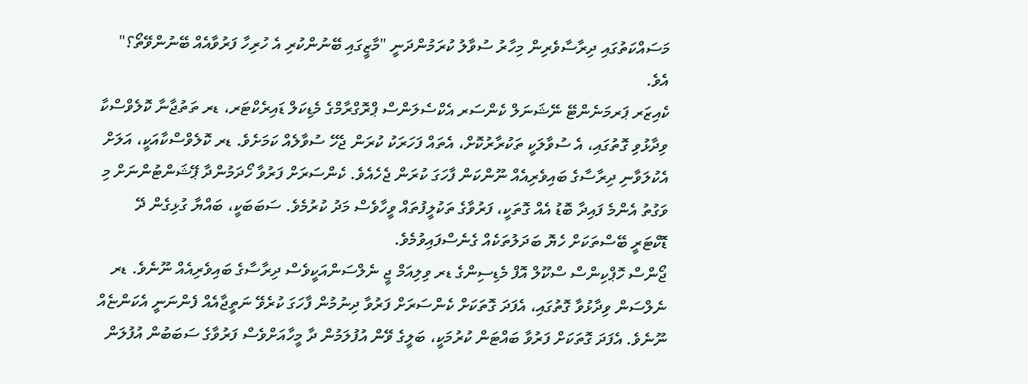މަސައްކަތުގައި ދިރާސާވެރިން މިހާރު ސުވާލު ކުރަމުންދަނީ "މާޒީގައި ބޭނުންކުރި އެ ހުރިހާ ފަރުވާއެއް ބޭނުންވޭތޯ؟" އެވެ.
ކެއިޒަރ ޕަރމަނެންޓޭ ނޭޝަނަލް ކެންސަރ އެކްސެލަންސް ޕްރޮގްރާމްގެ މެޑިކަލް ޑައިރެކްޓަރ، ޑރ ތަތުޖާނާ ކޮލެވްސްކާ ވިދާޅުވި ގޮތުގައި، އެ ސުވާލަކީ ތަކުރާރުކޮށް، އެތައް ފަހަރަކު ކުރަން ޖެހޭ ސުވާލެއް ކަމަށެވެ. ޑރ ކޮލެވްސްކާއަކީ، އަލަށް އެކުލަވާނި ދިރާސާގެ ބައިވެރިއެއް ނޫންކަން ފާހަގަ ކުރަން ޖެހެއެވެ. ކެންސަރަށް ފަރުވާ ހޯދަމުންދާ ޕޭޝަންޓުންނަށް މި ވަގުތު އެންމެ ފައިދާ ބޮޑު އެއް ގޮތަކީ، ފަރުވާގެ ތަކުލީފުތައް ވީހާވެސް މަދު ކުރުމެވެ. ސަބަބަކީ، ބައްޔާ ގުޅިގެން ދޭ ޑޮކްޓަރީ ބޭސްތަކަށް ހެޔޮ ބަދަލުތަކެއް ގެނެސްފައިވުމެވެ.
ޖޯންސް ހޮޕްކިންސް ސްކޫލް އޮފް މެޑިސިންގެ ޑރ ވިލިއަމް ޖީ ނެލްސަންއަކީވެސް ދިރާސާގެ ބައިވެރިއެއް ނޫނެވެ. ޑރ ނެލްސަން ވިދާޅުވާ ގޮތުގައި، އެފަދަ ގޮތަކަށް ކެންސަރަށް ފަރުވާ ދިނުމުން ފާހަގަ ކުރެވޭ ނަތީޖާއެއް ފެންނަނީ އެކަންޏެއް ނޫނެވެ. އެފަދަ ގޮތަކަށް ފަރުވާ ބައްޓަން ކުރުމަކީ، ބަލީގެ ވޭން އުފުލަމުން ދާ މީހާއަށްވެސް ފަރުވާގެ ސަބަބުން އުފުލަން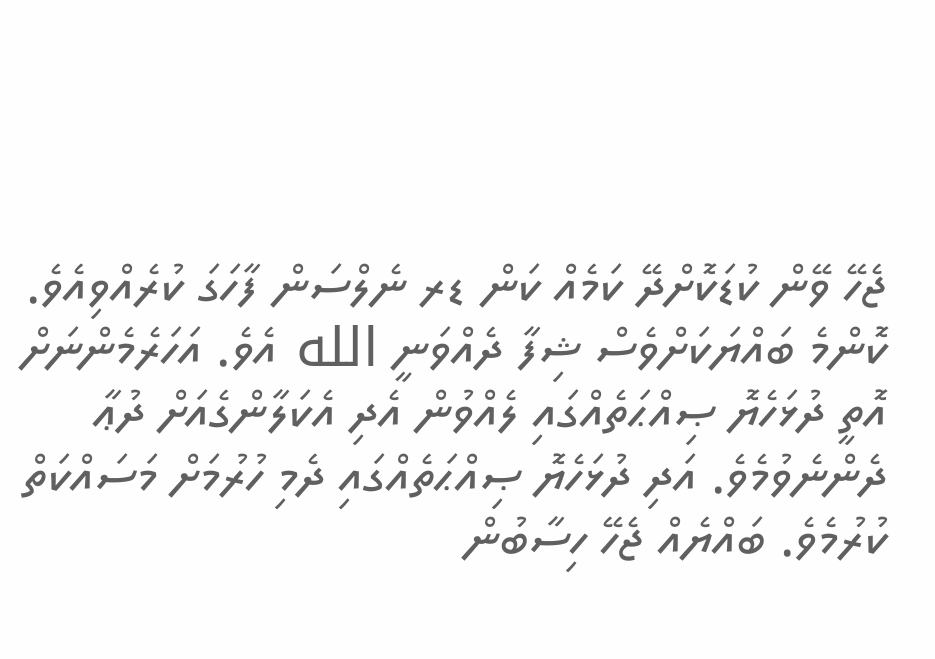ޖެހޭ ވޭން ކުޑަކޮށްދޭ ކަމެއް ކަން ޑރ ނެލްސަން ފާހަގަ ކުރެއްވިއެވެ.
ކޮންމެ ބައްޔަކަށްވެސް ޝިފާ ދެއްވަނީ الله އެވެ. އަހަރެމެންނަށް އޮތީ ދުޅަހެޔޮ ޞިއްޙަތެއްގައި ލެއްވުން އެދި އެކަލާންގެއަށް ދުޢާ ދެންނެވުމެވެ. އަދި ދުޅަހެޔޮ ޞިއްޙަތެއްގައި ދެމި ހުރުމަށް މަސައްކަތް ކުރުމެވެ. ބައްޔެއް ޖެހޭ ހިސާބުން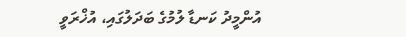އުންމީދު ކަނޑާ ލުމުގެ ބަދަލުގައި، އުޚްރަވީ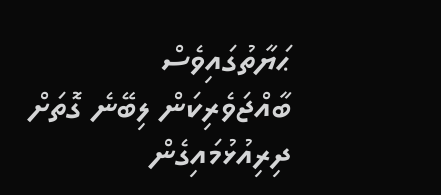ޙަޔާތުގައިވެސް ބާއްޖަވެރިކަން ލިބޭނެ ގޮތަށް ދިރިއުޅުމައިގެން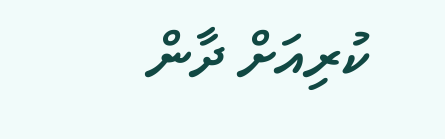ކުރިއަށް ދާން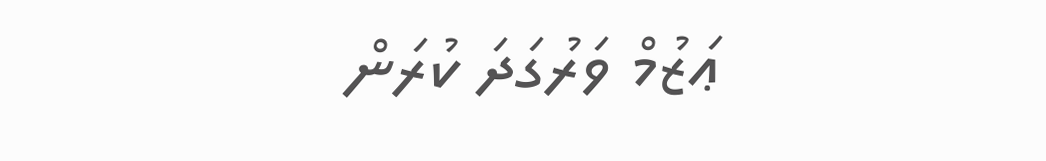ޢަޒުމް ވަރުގަދަ ކުރަން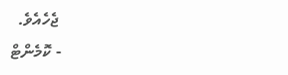ޖެހެއެވެ.
- ކޮމެންޓް